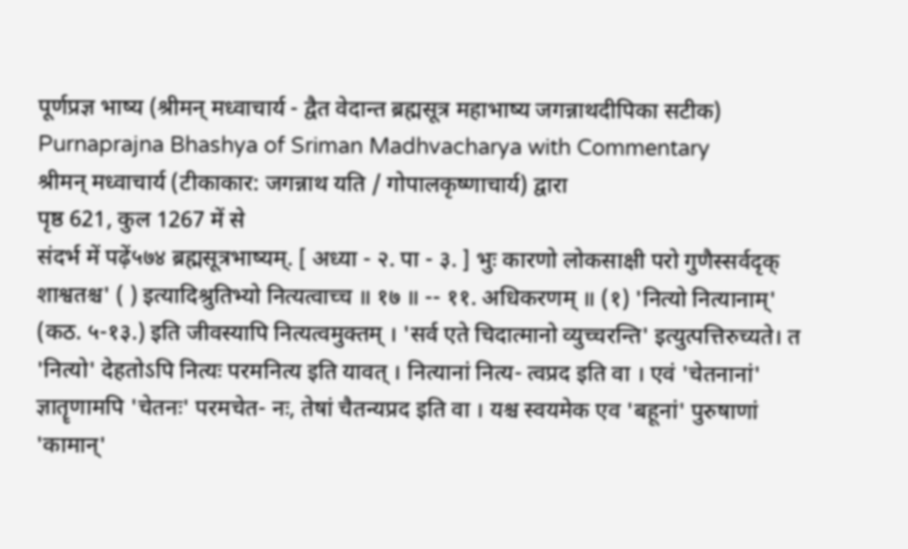पूर्णप्रज्ञ भाष्य (श्रीमन् मध्वाचार्य - द्वैत वेदान्त ब्रह्मसूत्र महाभाष्य जगन्नाथदीपिका सटीक)
Purnaprajna Bhashya of Sriman Madhvacharya with Commentary
श्रीमन् मध्वाचार्य (टीकाकार: जगन्नाथ यति / गोपालकृष्णाचार्य) द्वारा
पृष्ठ 621, कुल 1267 में से
संदर्भ में पढ़ें५७४ ब्रह्मसूत्रभाष्यम्. [ अध्या - २. पा - ३. ] भुः कारणो लोकसाक्षी परो गुणैस्सर्वदृक् शाश्वतश्च' ( ) इत्यादिश्रुतिभ्यो नित्यत्वाच्च ॥ १७ ॥ -- ११. अधिकरणम् ॥ (१) 'नित्यो नित्यानाम्' (कठ. ५-१३.) इति जीवस्यापि नित्यत्वमुक्तम् । 'सर्व एते चिदात्मानो व्युच्चरन्ति' इत्युत्पत्तिरुच्यते। त 'नित्यो' देहतोऽपि नित्यः परमनित्य इति यावत् । नित्यानां नित्य- त्वप्रद इति वा । एवं 'चेतनानां' ज्ञातॄणामपि 'चेतनः' परमचेत- नः, तेषां चैतन्यप्रद इति वा । यश्च स्वयमेक एव 'बहूनां' पुरुषाणां 'कामान्'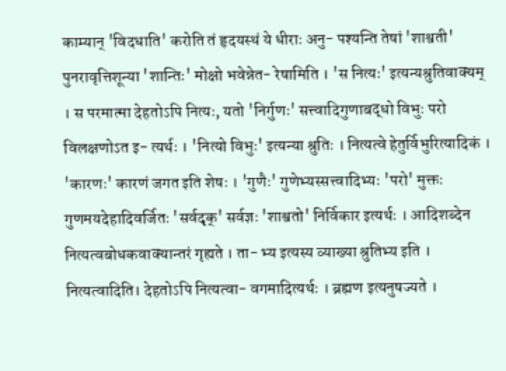काम्यान् 'विदधाति' करोति तं हृदयस्थं ये धीराः अनु- पश्यन्ति तेषां 'शाश्वती' पुनरावृत्तिशून्या 'शान्तिः' मोक्षो भवेन्नेत- रेषामिति । 'स नित्यः' इत्यन्यश्रुतिवाक्यम् । स परमात्मा देहतोऽपि नित्यः, यतो 'निर्गुणः' सत्त्वादिगुणाबद्धो विभुः परो विलक्षणोऽत इ- त्यर्थः । 'नित्यो विभुः' इत्यन्या श्रुतिः । नित्यत्वे हेतुर्विभुरित्यादिकं । 'कारणः' कारणं जगत इति शेषः । 'गुणैः' गुणेभ्यस्सत्त्वादिभ्यः 'परो' मुक्तः गुणमयदेहादिवर्जितः 'सर्वदृक्' सर्वज्ञः 'शाश्वतो' निर्विकार इत्यर्थः । आदिशब्देन नित्यत्वबोधकवाक्यान्तरं गृह्यते । ता- भ्य इत्यस्य व्याख्या श्रुतिभ्य इति । नित्यत्वादिति। देहतोऽपि नित्यत्वा- वगमादित्यर्थः । ब्रह्मण इत्यनुषज्यते ।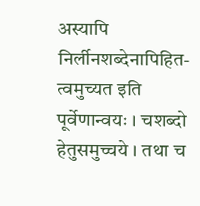अस्यापि निर्लीनशब्देनापिहित- त्वमुच्यत इति पूर्वेणान्वयः । चशब्दो हेतुसमुच्चये । तथा च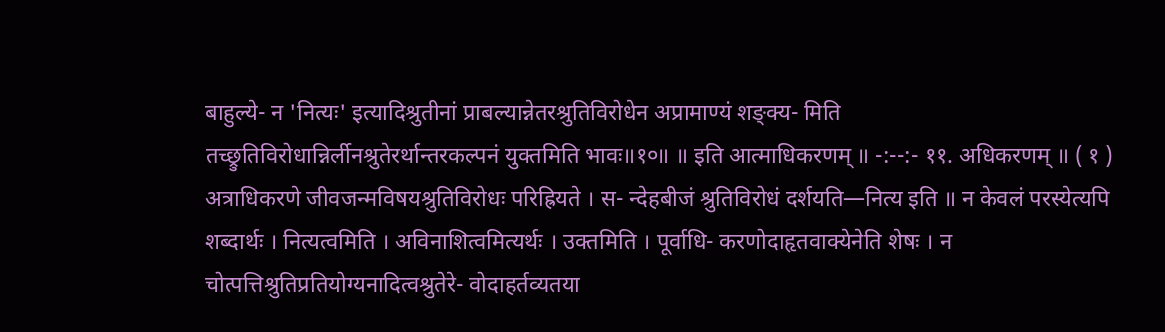बाहुल्ये- न 'नित्यः' इत्यादिश्रुतीनां प्राबल्यान्नेतरश्रुतिविरोधेन अप्रामाण्यं शङ्क्य- मिति तच्छ्रुतिविरोधान्निर्लीनश्रुतेरर्थान्तरकल्पनं युक्तमिति भावः॥१०॥ ॥ इति आत्माधिकरणम् ॥ -:--:- ११. अधिकरणम् ॥ ( १ ) अत्राधिकरणे जीवजन्मविषयश्रुतिविरोधः परिह्रियते । स- न्देहबीजं श्रुतिविरोधं दर्शयति—नित्य इति ॥ न केवलं परस्येत्यपि शब्दार्थः । नित्यत्वमिति । अविनाशित्वमित्यर्थः । उक्तमिति । पूर्वाधि- करणोदाहृतवाक्येनेति शेषः । न चोत्पत्तिश्रुतिप्रतियोग्यनादित्वश्रुतेरे- वोदाहर्तव्यतया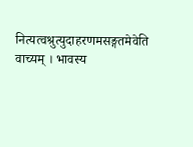नित्यत्वश्रुत्युदाहरणमसङ्गतमेवेति वाच्यम् । भावस्य